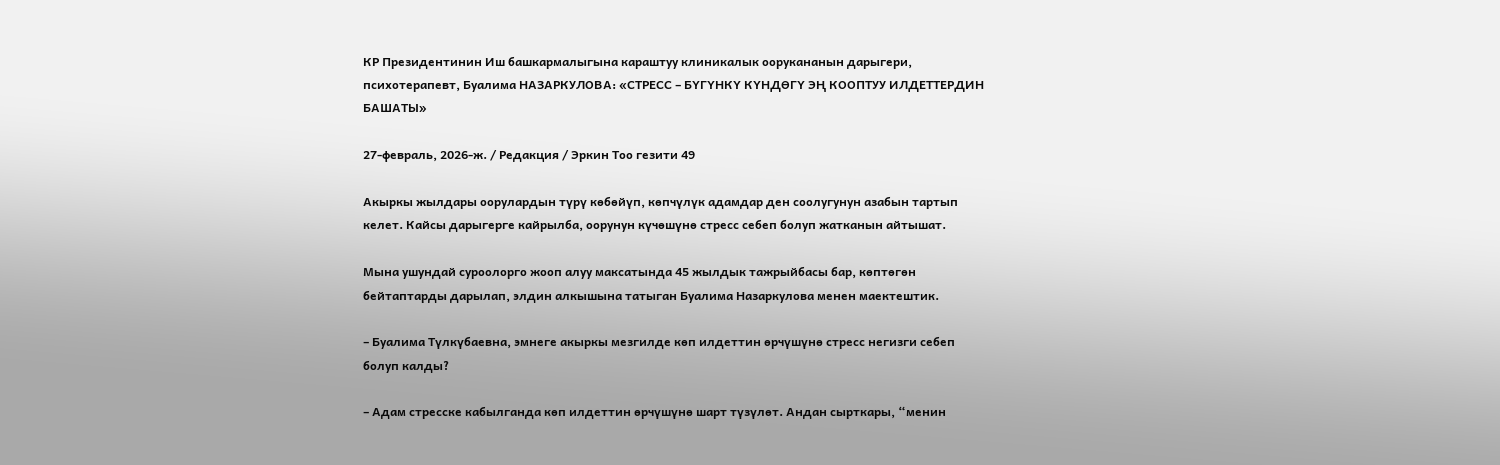КР Президентинин Иш башкармалыгына караштуу клиникалык оорукананын дарыгери, психотерапевт, Буалима НАЗАРКУЛОВА: «СТРЕСС – БҮГҮНКҮ КҮНДӨГҮ ЭҢ КООПТУУ ИЛДЕТТЕРДИН БАШАТЫ»

27-февраль, 2026-ж. / Редакция / Эркин Тоо гезити 49

Акыркы жылдары оорулардын түрү көбөйүп, көпчүлүк адамдар ден соолугунун азабын тартып келет. Кайсы дарыгерге кайрылба, оорунун күчөшүнө стресс себеп болуп жатканын айтышат.

Мына ушундай суроолорго жооп алуу максатында 45 жылдык тажрыйбасы бар, көптөгөн бейтаптарды дарылап, элдин алкышына татыган Буалима Назаркулова менен маектештик.

– Буалима Түлкүбаевна, эмнеге акыркы мезгилде көп илдеттин өрчүшүнө стресс негизги себеп болуп калды?

– Адам стресске кабылганда көп илдеттин өрчүшүнө шарт түзүлөт. Андан сырткары, “менин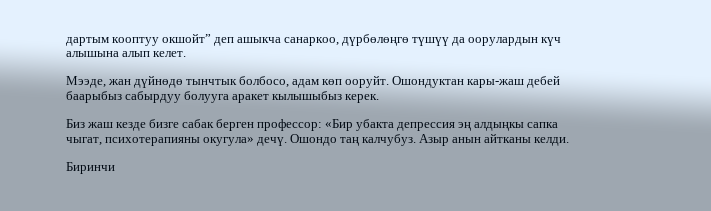дартым кооптуу окшойт” деп ашыкча санаркоо, дүрбөлөңгө түшүү да оорулардын күч алышына алып келет.

Мээде, жан дүйнөдө тынчтык болбосо, адам көп ооруйт. Ошондуктан кары-жаш дебей баарыбыз сабырдуу болууга аракет кылышыбыз керек.

Биз жаш кезде бизге сабак берген профессор: «Бир убакта депрессия эң алдыңкы сапка чыгат, психотерапияны окугула» дечү. Ошондо таң калчубуз. Азыр анын айтканы келди.

Биринчи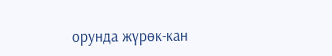орунда жүрөк-кан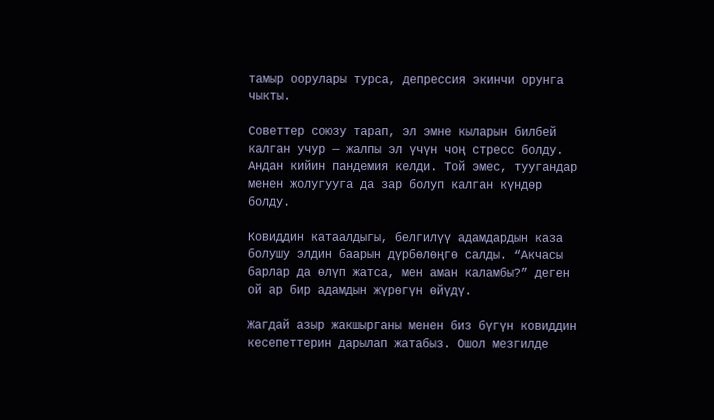тамыр оорулары турса, депрессия экинчи орунга чыкты.

Советтер союзу тарап, эл эмне кыларын билбей калган учур — жалпы эл үчүн чоң стресс болду. Андан кийин пандемия келди. Той эмес, туугандар менен жолугууга да зар болуп калган күндөр болду.

Ковиддин катаалдыгы, белгилүү адамдардын каза болушу элдин баарын дүрбөлөңгө салды. “Акчасы барлар да өлүп жатса, мен аман каламбы?” деген ой ар бир адамдын жүрөгүн өйүдү.

Жагдай азыр жакшырганы менен биз бүгүн ковиддин кесепеттерин дарылап жатабыз. Ошол мезгилде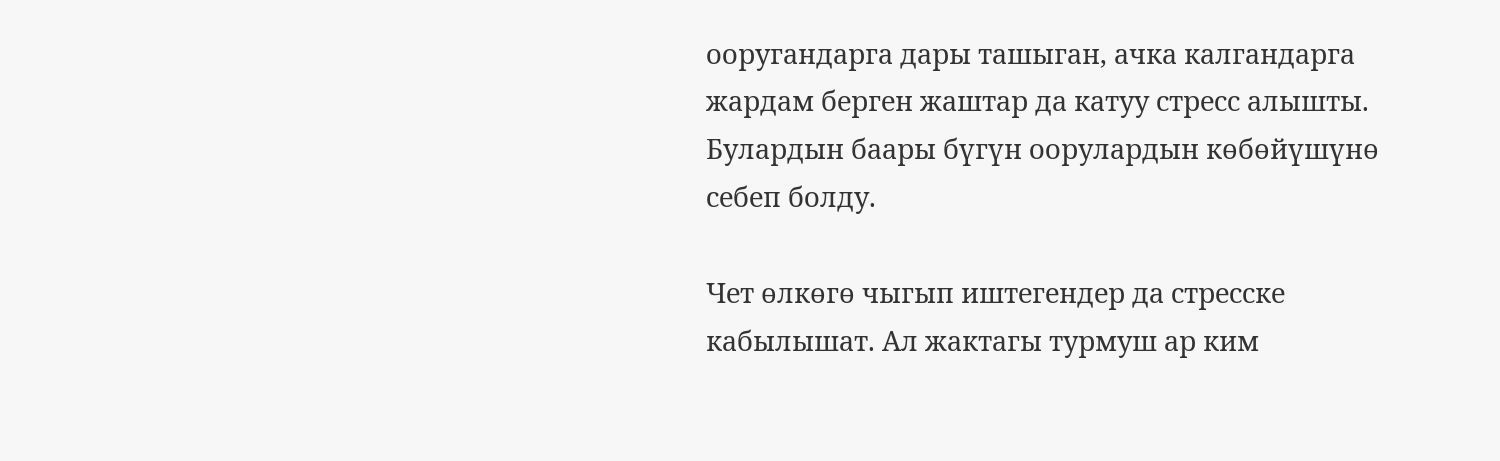ооругандарга дары ташыган, ачка калгандарга жардам берген жаштар да катуу стресс алышты. Булардын баары бүгүн оорулардын көбөйүшүнө себеп болду.

Чет өлкөгө чыгып иштегендер да стресске кабылышат. Ал жактагы турмуш ар ким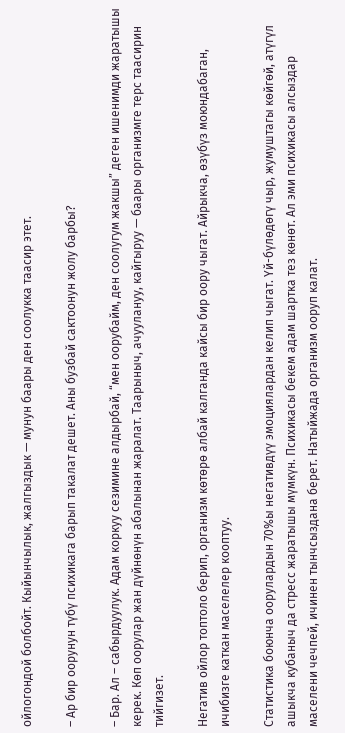ойлогондой болбойт. Кыйынчылык, жалгыздык — мунун баары ден соолукка таасир этет.

– Ар бир оорунун түбү психикага барып такалат дешет. Аны бузбай сактоонун жолу барбы?

– Бар. Ал – сабырдуулук. Адам коркуу сезимине алдырбай, “мен оорубайм, ден соолугум жакшы” деген ишенимди жаратышы керек. Көп оорулар жан дүйнөнүн абалынан жаралат. Таарыныч, ачуулануу, кайгыруу — баары организмге терс таасирин тийгизет.

Негатив ойлор топтоло берип, организм көтөрө албай калганда кайсы бир оору чыгат. Айрыкча, өзүбүз моюндабаган, ичибизге каткан маселелер кооптуу.

Статистика боюнча оорулардын 70%ы негативдүү эмоциялардан келип чыгат. Үй-бүлөдөгү чыр, жумуштагы көйгөй, атүгүл ашыкча кубаныч да стресс жаратышы мүмкүн. Психикасы бекем адам шартка тез көнөт. Ал эми психикасы алсыздар маселени чечпей, ичинен тынчсыздана берет. Натыйжада организм ооруп калат.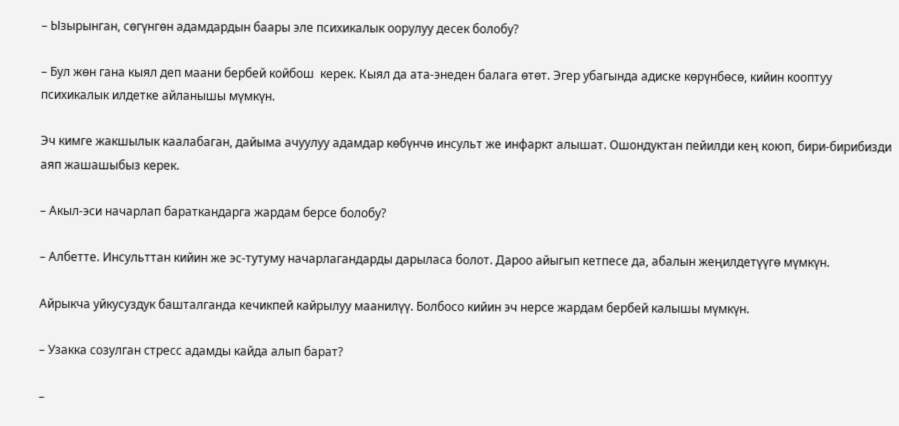– Ызырынган, сөгүнгөн адамдардын баары эле психикалык оорулуу десек болобу?

– Бул жөн гана кыял деп маани бербей койбош  керек. Кыял да ата-энеден балага өтөт. Эгер убагында адиске көрүнбөсө, кийин кооптуу психикалык илдетке айланышы мүмкүн.

Эч кимге жакшылык каалабаган, дайыма ачуулуу адамдар көбүнчө инсульт же инфаркт алышат. Ошондуктан пейилди кең коюп, бири-бирибизди аяп жашашыбыз керек.

– Акыл-эси начарлап бараткандарга жардам берсе болобу?

– Албетте. Инсульттан кийин же эс-тутуму начарлагандарды дарыласа болот. Дароо айыгып кетпесе да, абалын жеңилдетүүгө мүмкүн.

Айрыкча уйкусуздук башталганда кечикпей кайрылуу маанилүү. Болбосо кийин эч нерсе жардам бербей калышы мүмкүн.

– Узакка созулган стресс адамды кайда алып барат?

–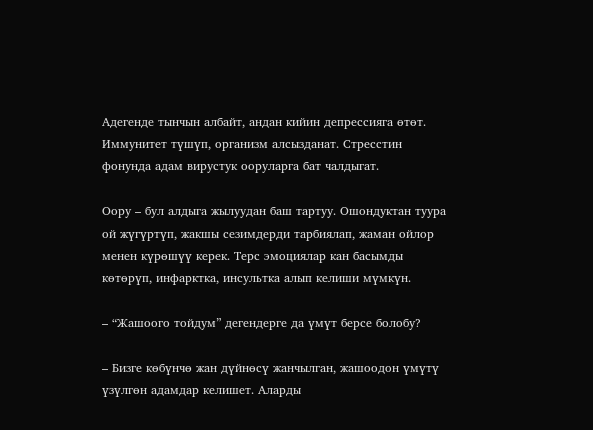Адегенде тынчын албайт, андан кийин депрессияга өтөт. Иммунитет түшүп, организм алсызданат. Стресстин фонунда адам вирустук ооруларга бат чалдыгат.

Оору – бул алдыга жылуудан баш тартуу. Ошондуктан туура ой жүгүртүп, жакшы сезимдерди тарбиялап, жаман ойлор менен күрөшүү керек. Терс эмоциялар кан басымды көтөрүп, инфарктка, инсультка алып келиши мүмкүн.

– “Жашоого тойдум” дегендерге да үмүт берсе болобу?

– Бизге көбүнчө жан дүйнөсү жанчылган, жашоодон үмүтү үзүлгөн адамдар келишет. Аларды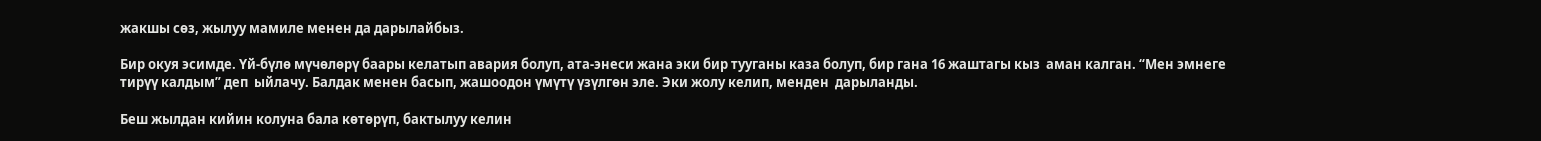жакшы сөз, жылуу мамиле менен да дарылайбыз.

Бир окуя эсимде. Үй-бүлө мүчөлөрү баары келатып авария болуп, ата-энеси жана эки бир тууганы каза болуп, бир гана 16 жаштагы кыз  аман калган. “Мен эмнеге тирүү калдым” деп  ыйлачу. Балдак менен басып, жашоодон үмүтү үзүлгөн эле. Эки жолу келип, менден  дарыланды.

Беш жылдан кийин колуна бала көтөрүп, бактылуу келин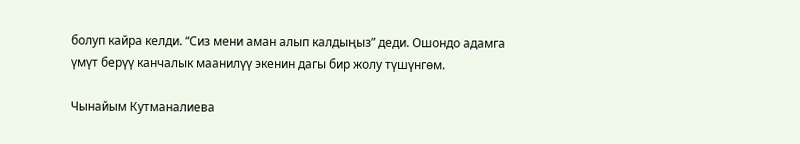болуп кайра келди. “Сиз мени аман алып калдыңыз” деди. Ошондо адамга үмүт берүү канчалык маанилүү экенин дагы бир жолу түшүнгөм.

Чынайым Кутманалиева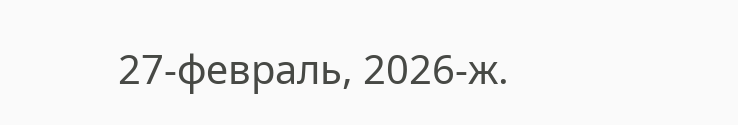27-февраль, 2026-ж.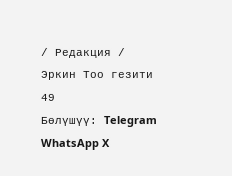/ Редакция / Эркин Тоо гезити 49
Бөлүшүү: Telegram WhatsApp X